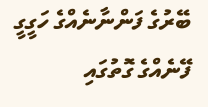ބޭރުގެ ފަންނާނެއްގެ ހަގީގީ ފޭނެއްގެ ގޮތުގައި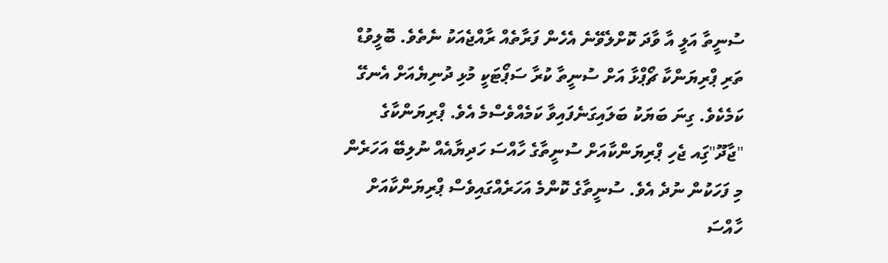ސުނީތާ އަލީ އާ ވާދަ ކޮށްލެވޭނެ އެހެން ފަރާތެއް ރާއްޖެއަކު ނެތެވެ. ބޮލީވުޑް ތަރި ޕްރިޔަންކާ ޗޯޕްޅާ އަށް ސުނީތާ ކުރާ ސަޕޯޓަކީ މުޅި ދުނިޔެއަށް އެނގޭ ކަމެކެވެ. ގިނަ ބަޔަކު ބަލައިގަނެފައިވާ ކަމެއްވެސްމެ އެވެ. ޕްރިޔަންކާގެ "ޖާދޫ"ގަިއ ޖެހި ޕްރިޔަންކާއަށް ސުނީތާގެ ހާއްސަ ހަދިޔާއެއް ނުލިބޭ އަހަރެން މި ފަހަކުން ނުދެ އެވެ. ސުނީތާގެ ކޮންމެ އަހަރެއްގައިވެސް ޕްރިޔަންކާއަށް ހާއްސަ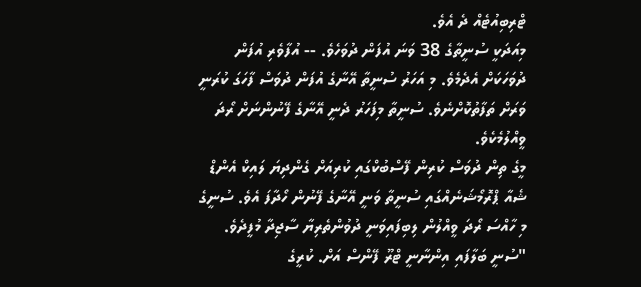ޓްރިބިއުޓެއް ދެ އެވެ.
މިއަދަކީ ސުނީތާގެ 38 ވަނަ އުފަން ދުވަހެވެ. -- އުފާވެރި އުފަން ދުވަހަކަށް އެދެމެވެ. މި އަހަރު ސުނީތާ އޭނާގެ އުފަން ދުވަސް ފާހަގަ ކުރަނީ ވަރަށް ތަފާތުކޮށްނެވެ. ސުނީތާ މިފަހަރު ދެނީ އޭނާގެ ފޭނުންނަށް ރޯދަ ވީއްލުމެކެވެ.
މީގެ ތިން ދުވަސް ކުރިން ފޭސްބުކްގައި ކުރިއަށް ގެންދިޔަ ލައިކް އެންޑް ޝެއާ ޕްރޮމޯޝަނެއްގައި ސުނީތާ ވަނީ އޭނާގެ ފޭނުން ހޯދާފަ އެވެ. ސުނީގެ މި ހާއްސަ ރޯދަ ވީއްލުން ލިބިފައިވަނީ ދުވުންތެރިޔާ ސާޖިދާ މުފީދެވެ.
"ސުނީ ބަލާފައި އިންނާނީ ޓްރޫ ފޭންސް އަށް. ކުރީގެ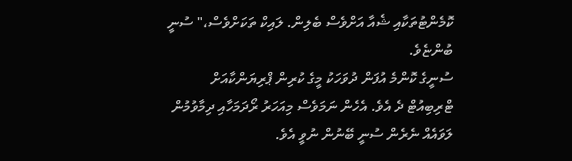ކޮމެންޓުތަކާއި ޝެއާ އަށްވެސް ބެލިން. ލައިކް ތަކަށްވެސް،" ސުނީ ބުންޏެވެ.
ސުނީގެ ކޮންމެ އުފަން ދުވަހަކު މީގެ ކުރިން ޕްރިޔަންކާއަށް ޓްރިބިއުޓް ދެ އެވެ. އެހެން ނަމަވެސް މިއަހަރު ރޯދަމަހާއި ދިމާވުމުން ލަވައެއް ނެރެން ސުނީ ބޭނުން ނުވީ އެވެ.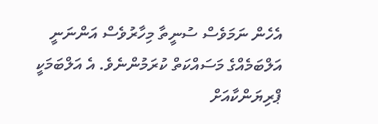އެހެން ނަމަވެސް ސުނީތާ މިހާރުވެސް އަންނަނީ އަލްބަމެއްގެ މަސައްކަތް ކުރަމުންނެވެ. އެ އަލްބަމަކީ ޕްރިޔަންކާއަށް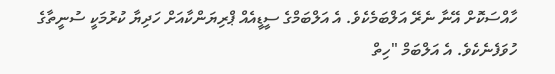ހާއްސަކޮށް އޭނާ ނެރޭ އަލްބަމެކެވެ. އެ އަލްބަމްގެ ސީޑީއެއް ޕްރިޔަންކާއަށް ހަދިޔާ ކުރުމަކީ ސުނީތާގެ ހުވަފެނެކެވެ. އެ އަލްބަމް "ހިތް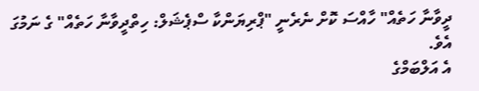ދީވާނާ ހަތެއް" ހާއްސަ ކޮށް ނެރެނީ "ޕްރިޔަންކާ ސްޕެޝަލް: ހިތްދީވާނާ ހަތެއް" ގެ ނަމުގަ އެވެ.
އެ އަލްބަމްގެ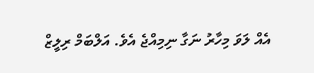އެއް ލަވަ މިހާރު ނަގާ ނިމިއްޖެ އެވެ. އަލްބަމް ރިލީޒް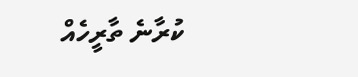ކުރާނެ ތާރީހެއް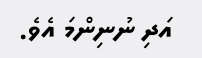އަދި ނުނިންމަ އެވެ.